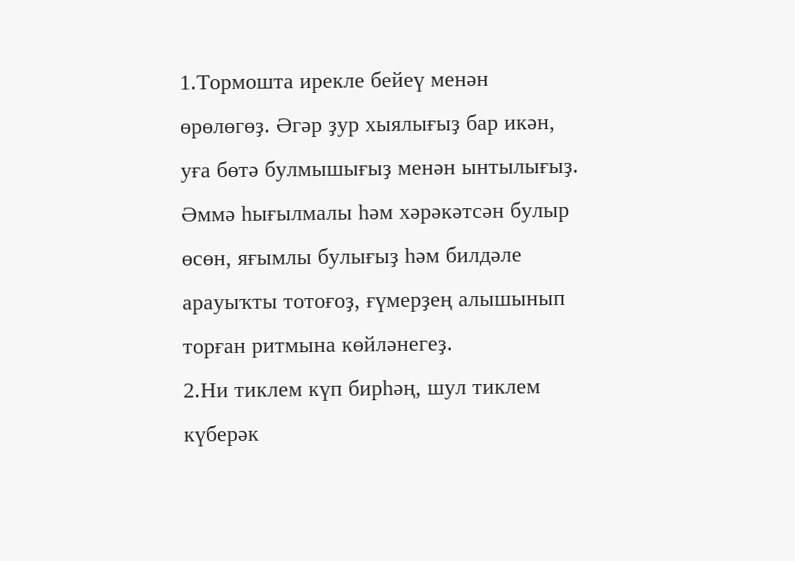1.Тормошта ирекле бейеү менән өрөлөгөҙ. Әгәр ҙур хыялығыҙ бар икән, уға бөтә булмышығыҙ менән ынтылығыҙ. Әммә һығылмалы һәм хәрәкәтсән булыр өсөн, яғымлы булығыҙ һәм билдәле арауыҡты тотоғоҙ, ғүмерҙең алышынып торған ритмына көйләнегеҙ.
2.Ни тиклем күп бирһәң, шул тиклем күберәк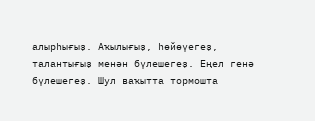алырһығыҙ. Аҡылығыҙ, һөйөүегеҙ, талантығыҙ менән бүлешегеҙ. Еңел генә бүлешегеҙ. Шул ваҡытта тормошта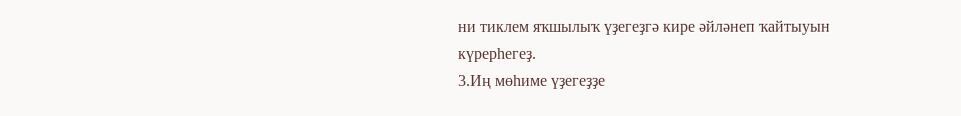ни тиклем яҡшылыҡ үҙегеҙгә кире әйләнеп ҡайтыуын күрерһегеҙ.
3.Иң мөһиме үҙегеҙҙе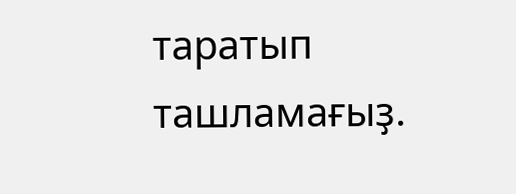таратып ташламағыҙ.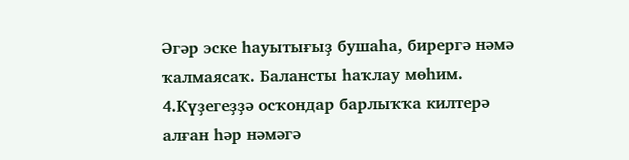Әгәр эске һауытығыҙ бушаһа, бирергә нәмә ҡалмаясаҡ. Балансты һаҡлау мөһим.
4.Күҙегеҙҙә осҡондар барлыҡҡа килтерә алған һәр нәмәгә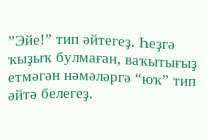”Эйе!” тип әйтегеҙ. Һеҙгә ҡыҙыҡ булмаған, ваҡытығыҙ етмәгән нәмәләргә “юҡ” тип әйтә белегеҙ.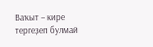Ваҡыт – кире тергеҙеп булмай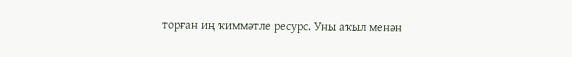торған иң ҡиммәтле ресурс. Уны аҡыл менән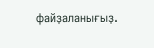файҙаланығыҙ.